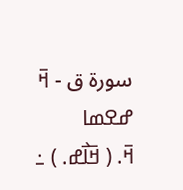سورة ق - ߞ߫ ߝߐߘߊ
ߞ߫. ( ߞ߫ߊ߯ߝ. ) ߸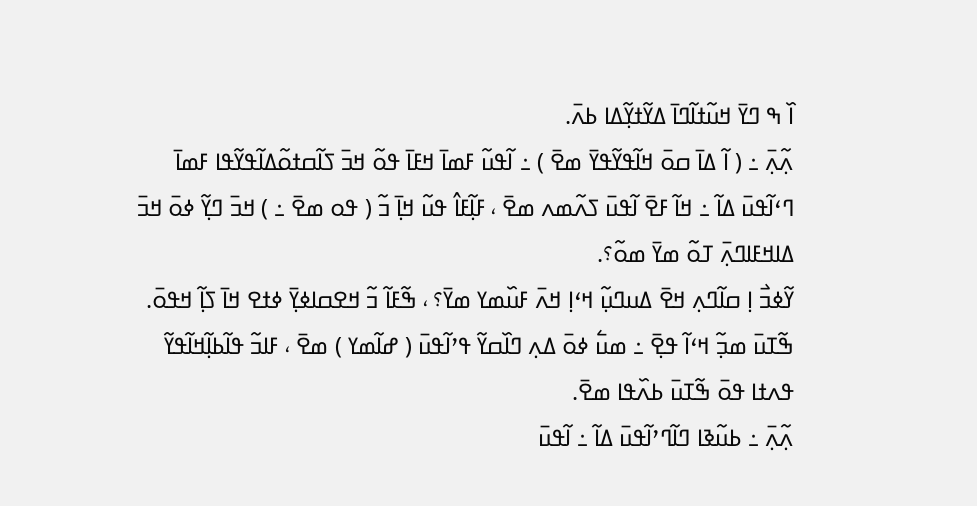ߊ߰ ߒ ߣߌ߫ ߞߎ߬ߙߊ߬ߣߊ߫ ߡߌ߬ߙߌ߲߬ߡߊ ߕߍ߫.
ߍ߲߬ߍ߲߫ ߸ ( ߊ߬ ߡߊ߫ ߛߋ߫ ߞߊ߬ߟߌ߬ߟߌ߫ ߘߐ߫ ) ߸ ߊ߬ߟߎ߬ ߓߘߊ߫ ߞߓߊ߫ ߟߋ߬ ߞߏ߫ ߖߊ߬ߛߙߋ߬ߡߊ߬ߟߌ߬ߟߊ ߓߘߊ߫ ߣߵߊ߬ߟߎ߫ ߡߊ߬ ߸ ߞߊ߬ ߓߐ߫ ߊ߬ߟߎ߫ ߖߍ߬ߘߍ ߘߐ߫ ، ߓߊ߲߬ߓߊ߮ ߟߎ߬ ߞߊ߲߫ ߏ߬ ( ߟߋ ߘߐ߫ ߸ ) ߞߏ߫ ߣߌ߲߬ ߦߋ߫ ߞߏ߫ ߡߊߞߓߊߣߍ߲߫ ߠߋ߬ ߘߌ߫ ߘߋ߬؟.
ߌ߬ߦߏ߯ ߊ߲ ߛߊ߬ߣߍ߲ ߞߐ߫ ߡߎߣߎ߲߬ ߞߵߊ߲ ߞߍ߫ ߓߎ߰ߘߌ ߘߌ߫؟ ، ߒ߬ߓߊ߬ ߏ߬ ߞߐߛߊߦߌ߲߫ ߦߙߐ ߞߊ߫ ߖߊ߲߬ ߞߟߋ߫.
ߒ߬ߠߎ߫ ߘߏ߲߬ ߞߵߊ߬ ߟߐ߲߫ ߸ ߘߎ߱ ߦߋ߫ ߡߍ߲ ߣߊ߰ߛߌ߬ ߟߴߊ߬ߟߎ߫ ( ߝߊ߬ߘߌ ) ߘߐ߫ ، ߓߊߏ߬ ߟߊ߬ߕߊ߲߬ߞߊ߬ߟߌ߬ ߟߍߙߊ ߟߋ߫ ߒ߬ߠߎ߫ ߕߍ߰ߟߊ ߘߐ߫.
ߍ߲߬ߍ߲߫ ߸ ߕߎ߬ߢߊ ߣߊ߬ߣߴߊ߬ߟߎ߫ ߡߊ߬ ߸ ߊ߬ߟߎ߫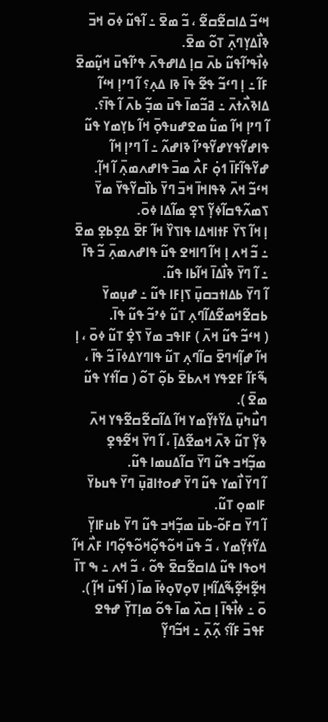ߞߵߏ߬ ߡߊߛߐ߬ߛߐ߬ ، ߏ߬ ߘߐ߫ ߸ ߊ߬ߟߎ߬ ߦߋ߫ ߞߏ߫ ߢߊ߯ߡߌ߲ߣߍ߲߫ ߠߋ߬ ߘߐ߫.
ߦߊ߯ߟߴߊ߬ߟߎ߬ ߕߍ߫ ߛߊ߲ ߡߊߝߟߍ߫ ߟߴߊ߬ߟߎ߫ ߞߎ߲߬ߘߐ߫ ߓߊ߬ ߸ ߊ߲ ߣߵߏ߬ ߟߐ߬ ߟߊ߫ ߢߊ ߡߍ߲؟ ߊ߬ ߣߴߊ߲ ߞߵߊ߬ ߡߊߢߍ߯ߙߍ߫ ߸ ߥߏ߬ߘߊ߫ ߟߎ߫ ߘߏ߲߬ ߕߍ߫ ߊ߬ ߟߊ߫؟.
ߊ߬ ߣߴߊ߲ ߞߊ߬ ߘߎ߱ ߘߐߝߎߟߋ߲߫ ߞߊ߬ ߕߌ߲ߘߌ ߟߎ߬ ߟߊߝߌ߬ߟߌߝߌ߬ߟߴߊ߬ ߢߊߝߍ߬ ߸ ߊ߬ ߣߴߊ߲ ߞߊ߬ ߝߌ߬ߟߊ߬ߓߊ߫ ߗߋ߲߭ ߓߍ߯ ߘߏ߫ ߟߊߝߍߘߍ߲߫ ߊ߬ ߞߊ߲߬.
ߞߵߏ߬ ߞߍ߫ ߢߟߊߞߊ߫ ߞߏ߫ ߣߌ߫ ߕߊ߰ߛߌ߬ߟߌ߫ ߘߌ߫ ߖߘߍ߬ߟߛߊ߬ߦߌ߲߬ ߖߐ߲ ߘߊ߬ߡߊ ߦߋ߫.
ߊ߲ ߞߊ߬ ߖߌ߫ ߓߙߊߞߡߊ ߟߊߖߌ߰ ߞߊ߬ ߓߐ߫ ߡߐ߲ߕߐ߲ ߘߐ߫ ߸ ߏ߬ ߞߍ ߊ߲ ߞߊ߬ ߣߊߞߐ ߟߎ߬ ߟߊߝߍߘߍ߲߫ ߏ߬ ߟߊ߫ ߸ ߊ߬ ߣߌ߫ ߢߊ߯ߡߊ߫ ߞߊ߬ߕߊ ߟߎ߬.
ߊ߬ ߣߌ߫ ߕߡߊߙߏߛߎ߲߫ ߖߊ߲ߓߊ ߟߎ߬ ߸ ߝߎ߲ߘߌ߫ ߕߛߐ߬ߞߘߐ߬ߡߊ߬ߣߍ߲ ߠߎ߬ ߦߴߏ߬ ߟߎ߬ ߟߊ߫.
( ߞߵߏ߬ ߟߎ߬ ߞߍ߫ ) ߓߊߟߏ ߘߌ߫ ߖߐ߲߭ ߠߎ߬ ߦߋ߫ ، ߊ߲ ߞߊ߬ ߝߊ߲߬ߞߣߐ߫ ߛߊ߬ߣߍ߲ ߠߎ߬ ߟߊߣߌߡߦߊ߫ ߏ߬ ߟߊ߫ ، ߒ߬ߓߊ߬ ߓߐߟߌ ߞߍߕߐ߫ ߕߋ߲߬ ߠߋ߬ ( ߛߊ߬ߙߌ ߟߎ߬ ߘߐ߫ ).
ߣߎ߯ߤߎ߲߫ ߡߌ߬ߙߌ߲߬ߘߌ ߞߊ߬ ߡߊ߬ߛߐ߬ߛߐ߬ߟߌ ߞߍ߫ ߢߌ߲߬ ߠߎ߬ ߢߍ߫ ߞߘߐ߬ߡߊ߲߫ ، ߊ߬ ߣߌ߫ ߞߐ߬ߟߐ߲ ߘߏ߲߬ߞߏ ߟߎ߬ ߣߌ߫ ߛߊ߬ߡߎߘߊ ߟߎ߬.
ߊ߬ ߣߌ߫ ߊ߯ߘߌ ߟߎ߬ ߣߌ߫ ߝߋߙߊߥߎ߲߫ ߣߌ߫ ߟߎߕߌ߫ ߓߊߘߋ߲ ߠߎ߬.
ߊ߬ ߣߌ߫ ߛߓߋ߬-ߕߎ߫ ߘߏ߲߬ߞߏ ߟߎ߬ ߣߌ߫ ߕߎߓߊߌ߲߫ ߡߌ߬ߙߌ߲߬ߘߌ ، ߏ߬ ߟߎ߫ ߞߋ߬ߟߋ߲߬ߞߋ߬ߟߋ߲߬ߣߊ ߓߍ߯ ߞߊ߬ ߞߋߟߊ ߟߎ߬ ߡߊߛߐ߬ߛߐ߫ ߟߋ߬ ، ߏ߬ ߞߍ ߸ ߒ ߠߊ߫ ߞߐ߲߬ߞߐ߲߬ߒ߬ߡߊ߬ߞߊ߲ ߜߋ߲ߜߋ߲ߦߊ߫ ߘߊ߫ ( ߊ߬ߟߎ߫ ߞߊ߲߬ ).
ߋ߫ ߸ ߦߊ߯ߟߊ߫ ߊ߲ ߛߍ߰ ߘߊ߫ ߟߋ߬ ߘߊ߲ߠߌ߲߫ ߝߟߐ ߓߟߏ߫ ߓߊ߬؟ ߍ߲߬ߍ߲߫ ߸ ߞߏ߬ߣߌ߲߬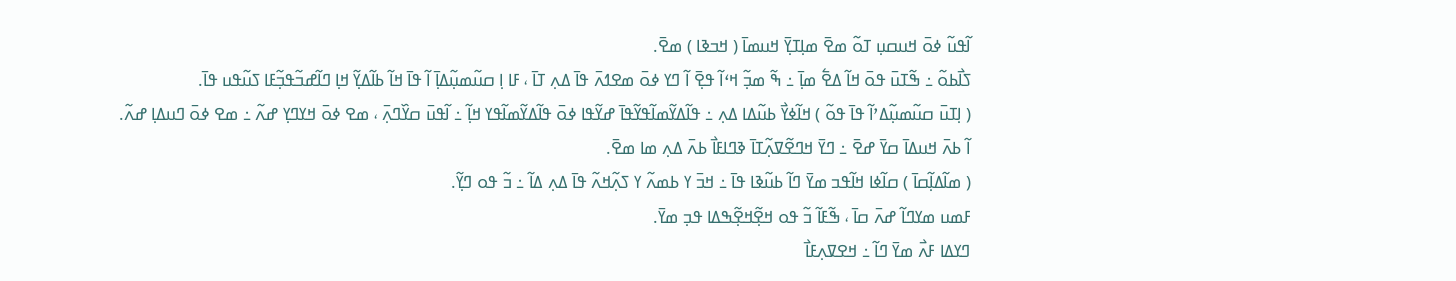ߊ߬ߟߎ߬ ߦߋ߫ ߞߎߛߎ߲ ߠߋ߬ ߘߐ߫ ߘߊ߲ߠߌ߲߫ ߞߎߘߊ߫ ( ߞߏߢߊ ) ߘߐ߫.
ߖߊ߯ߕߋ߬ ߸ ߒ߬ߠߎ߫ ߟߋ߫ ߞߊ߬ ߡߐ߱ ߘߊ߲߫ ߸ ߒ߬ ߘߏ߲߬ ߞߵߊ߬ ߟߐ߲߫ ߊ߬ ߣߌ ߦߋ߫ ߘߐߗߍ߫ ߟߊ߫ ߡߍ߲ ߠߊ߫ ، ߓߊ ߊ߲ ߛߎ߬ߘߎ߲߬ߡߊ߲߫ ߊ߬ ߟߊ߫ ߞߊ߬ ߕߊ߬ߡߌ߲߬ ߞߊ߲ ߣߊ߬ߝߏ߬ߟߏ߲߬ߓߊ ߖߎ߬ߟߎ ߟߊ߫.
( ߊ߲ߠߎ߫ ߛߎ߬ߘߎ߲߬ߡߴߊ߬ ߟߊ߫ ߟߋ߬ ) ߞߊ߬ߦߌ߯ ߕߎ߬ߡߊ ߡߍ߲ ߸ ߟߊ߬ߡߌ߬ߘߊ߬ߟߌ߬ߟߊ߫ ߝߌ߬ߟߊ ߦߋ߫ ߟߊ߬ߡߌ߬ߘߊ߬ߟߌ ߞߊ߲߬ ߸ ߊ߬ߟߎ߫ ߛߌ߰ߣߍ߲߫ ، ߘߐ ߦߋ߫ ߞߌߣߌ߲ ߝߍ߬ ߸ ߘߐ ߦߋ߫ ߣߎߡߊ߲ ߝߍ߬.
ߊ߬ ߕߍ߫ ߞߎߡߊ߫ ߛߌ߫ ߝߐ߫ ߸ ߣߌ߫ ߞߣߐ߬ߜߍ߲߬ߠߊ߫ ߢߣߊߓߊ߯ ߕߍ߫ ߡߍ߲ ߘߊ ߘߐ߫.
( ߘߊ߬ߡߊ߲߬ߛߊ߫ ) ߛߊ߬ߦߊ ߞߊ߬ߟߏ ߘߌ߫ ߣߊ߬ ߕߎ߬ߢߊ ߟߊ߫ ߸ ߞߏ߫ ߌ ߕߘߍ߬ ߌ ߖߍ߲߬ߞߍ߬ ߟߊ߫ ߡߍ߲ ߡߊ߬ ߸ ߏ߬ ߟߋ ߣߌ߲߬.
ߓߘߎ ߘߌߣߊ߬ ߝߍ߫ ߛߊ߫ ، ߒ߬ߓߊ߬ ߏ߬ ߟߋ ߞߐ߲߬ߞߐ߲߬ߒߡߊ ߟߏ߲ ߘߌ߫.
ߣߌߡߊ ߓߍ߯ ߘߌ߫ ߣߊ߬ ߸ ߞߐߜߍ߲ߓߊ߯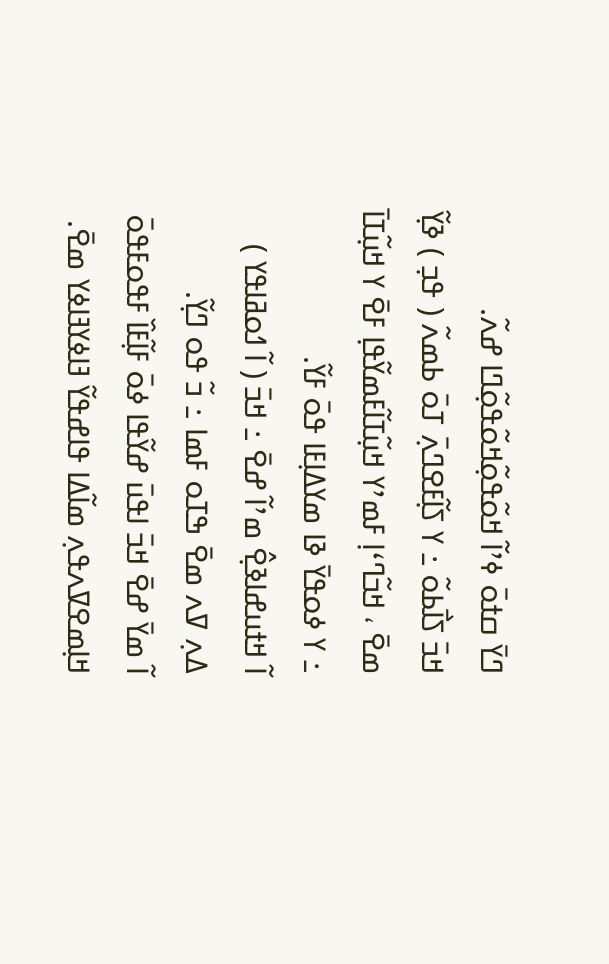ߣߌ߫ ߛߙߋ߫ ߦߴߊ߬ ߞߋ߬ߟߋ߲߬ߞߋ߬ߟߋ߲߬ߣߊ ߝߍ߬.
ߞߏ߫ ߖߊ߯ߕߋ߬ ߸ ߌ ߖߊ߲߬ߓߐߣߍ߲߫ ߠߋ߫ ߕߘߍ߬ ( ߟߏ߲ ) ߢߌ߲߬ ߘߐ߫ ، ߞߏ߬ߣߵߊ߲ ߓߘߴߌ ߞߎ߲߬ߠߊ߬ߓߘߌ߬ߟߊ߲ ߓߐ߫ ߌ ߞߎ߲߬ߠߊ߫ ߸ ߌ ߦߋߟߌ߫ ߢߊ ߘߌߡߊ߲ߓߊ ߟߋ߫ ߓߌ߬.
ߊ߬ ߞߙߎߝߊߢߐ߲߮ ߘߴߊ߬ ߝߐ߫ ߸ ߞߏ߫ ( ߊ߬ ߗߋߥߊߟߌ ) ߡߍ߲ ߜߍ ߘߐ߫ ߒߠߋ ߓߘߊ ߸ ߏ߬ ߟߋ ߣߌ߲߬.
ߊ߬ ߘߌ߫ ߝߐ߫ ߞߏ߫ ߊߟߎ߫ ߝߌ߬ߟߊ ߦߋ߫ ߓߊ߲߬ߓߊ߰ ߓߟߋߓߟߋ߫ ߞߊ߲ߘߐߜߍߟߍ߲ ߘߊ߬ߡߊ ߟߊߝߟߌ߬ ߔߊߦߌߔߊߦߌ ߘߐ߫.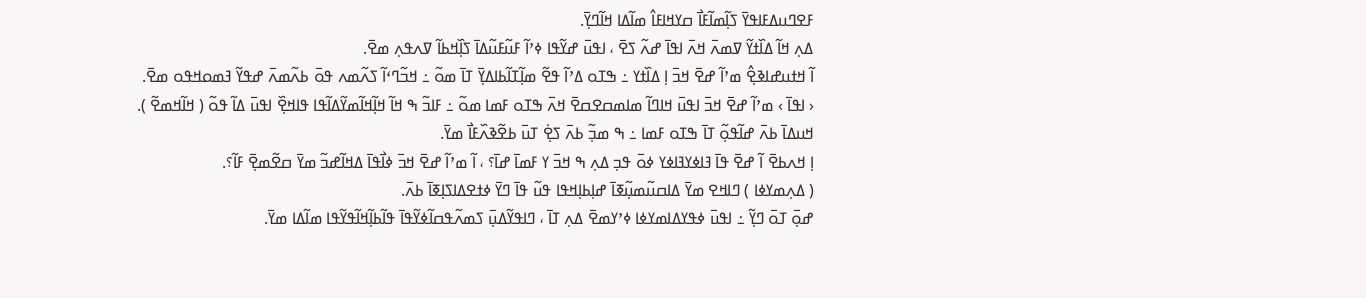ߓߐߣߎߡߓߊߟߌ߫ ߖߊ߲߬ߘߊ߬ߓߊ߯ ߛߌߞߊߓߊ߮ ߘߊ߬ߡߊ ߞߊ߬ߣߌ߲߫.
ߡߍ߲ ߞߊ߬ ߡߊ߰ߙߌ߬ ߜߘߍ߫ ߞߍ߫ ߊߟߊ߫ ߝߍ߬ ߖߐ߫ ، ߊߟߎ߫ ߝߌ߬ߟߊ ߦߴߊ߬ ߓߎ߬ߓߎ߬ߡߊ߫ ߖߊ߲߰ߞߕߊ߬ ߜߍߟߍ߲ ߘߐ߫.
ߊ߬ ߞߙߎߝߊߢߐ߲߮ ߘߴߊ߬ ߝߐ߫ ߞߏ߫ ߊ߲ ߡߊ߰ߙߌ ߸ ߒߠߋ ߡߴߊ߬ ߟߐ߬ ߘߊ߲߬ߠߊ߬ߕߊߡߌ߲߫ ߠߊ߫ ߘߋ߬ ߸ ߞߏ߬ߣߵߊ߬ ߖߍ߬ߘߍ ߟߋ߫ ߕߍ߬ߘߍ߫ ߝߟߌ߬ ߔߘߋߞߟߋ ߘߐ߫.
‹ ߊߟߊ߫ › ߘߴߊ߬ ߝߐ߫ ߞߏ߫ ߊߟߎ߫ ߞߊߣߊ߬ ߘߊߘߛߐߛߐ߫ ߞߍ߫ ߒߠߋ ߓߘߊ ߘߋ߬ ߸ ߓߊߏ߬ ߒ ߞߊ߬ ߞߊ߲߬ߞߊ߬ߘߌ߬ߡߊ߬ߟߊ ߟߊߞߐ߲߰ ߊߟߎ߫ ߡߊ߬ ߟߋ߬ ( ߞߊ߬ߞߘߐ߬ ).
ߞߎߡߊ߫ ߕߍ߫ ߝߊ߬ߟߋ߲߬ ߠߊ߫ ߒߠߋ ߓߘߊ ߸ ߒ ߘߏ߲߬ ߕߍ߫ ߖߐ߲߭ ߠߎ߫ ߕߐ߬ߢߍ߰ߓߊ߯ ߘߌ߫.
ߊ߲ ߞߍߕߐ߫ ߊ߬ ߝߐ߫ ߟߊ߫ ߔߊߦߌߔߊߦߌ ߦߋ߫ ߟߏ߲ ߡߍ߲ ߒ ߞߏ߫ ߌ ߓߘߊ߫ ߝߊ߫؟ ، ߊ߬ ߘߴߊ߬ ߝߐ߫ ߞߏ߫ ߦߊ߯ߟߊ߫ ߡߞߊ߬ߝߏ߬ ߘߌ߫ ߛߐ߬ߘߐ߲߫ ߓߊ߬؟.
( ߡߍ߲ߘߌߦߊ ) ߣߊߞߐ ߘߌ߫ ߡߊߛߎ߬ߘߎ߲߬ߧߊ߫ ߝߊ߲ߕߊ߲ߞߟߊ ߟߎ߬ ߟߊ߫ ߣߌ߫ ߦߙߐߡߊߖߊ߲ߧߊ߫ ߕߍ߫.
ߝߋ߲߫ ߠߋ߫ ߣߌ߲߬ ߸ ߊߟߎ߫ ߦߟߌߡߊߘߌߦߊ ߦߴߌߘߐ߫ ߡߍ߲ ߠߊ߫ ، ߣߊߟߌ߬ߡߎ߲߫ ߖߘߍ߬ߟߛߊ߬ߦߌ߬ߟߊ߫ ߟߊ߬ߕߊ߲߬ߞߊ߬ߟߌ߬ߟߊ ߘߊ߬ߡߊ ߘߌ߫.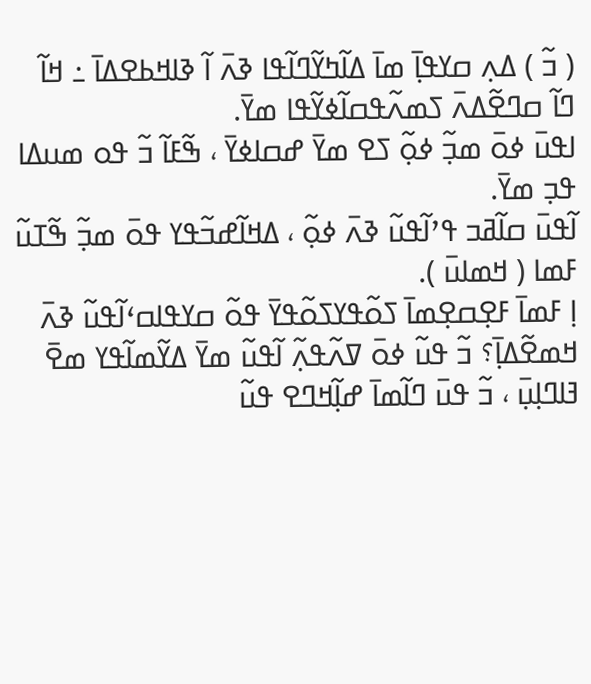( ߏ߬ ) ߡߍ߲ ߛߌߟߊ߲߫ ߘߊ߫ ߡߊ߬ߤߌ߬ߣߊ߬ߟߊ ߢߍ߫ ߊ߬ ߢߊߞߕߐߡߊ߫ ߸ ߞߊ߬ ߣߊ߬ ߛߣߐ߬ߡߍ߫ ߖߘߍ߬ߟߛߊ߬ߦߌ߬ߟߊ ߘߌ߫.
ߊߟߎ߫ ߦߋ߫ ߘߏ߲߬ ߦߋ߲߬ ߖߐ ߘߌ߫ ߝߛߊߦߌ߫ ، ߒ߬ߓߊ߬ ߏ߬ ߟߋ ߘߎߡߊ ߟߏ߲ ߘߌ߫.
ߊ߬ߟߎ߫ ߛߊ߬ߥߏ ߟߴߊ߬ߟߎ߬ ߢߍ߫ ߦߋ߲߬ ، ߡߞߊ߬ߝߏ߬ߟߌ ߟߋ߫ ߘߏ߲߬ ߒ߬ߠߎ߬ ߓߘߊ ( ߞߘߊߎ߫ ).
ߊ߲ ߓߘߊ߫ ߓߐ߲ߛߐ߲ߘߊ߫ ߖߋ߬ߟߌߖߋ߬ߟߌ߫ ߟߋ߬ ߛߌߟߊߛߵߊ߬ߟߎ߬ ߢߍ߫ ߞߘߐ߬ߡߊ߲߫؟ ߏ߬ ߟߎ߬ ߦߋ߫ ߜߍ߬ߟߍ߲߬ ߊ߬ߟߎ߬ ߘߌ߫ ߡߌ߬ߘߊ߬ߟߌ ߘߐ߫ ߔߊߣߊ߲ߎ߲߫ ، ߏ߬ ߟߎ߫ ߣߊ߬ߘߊ߫ ߝߊ߲߬ߞߣߐ ߟߎ߬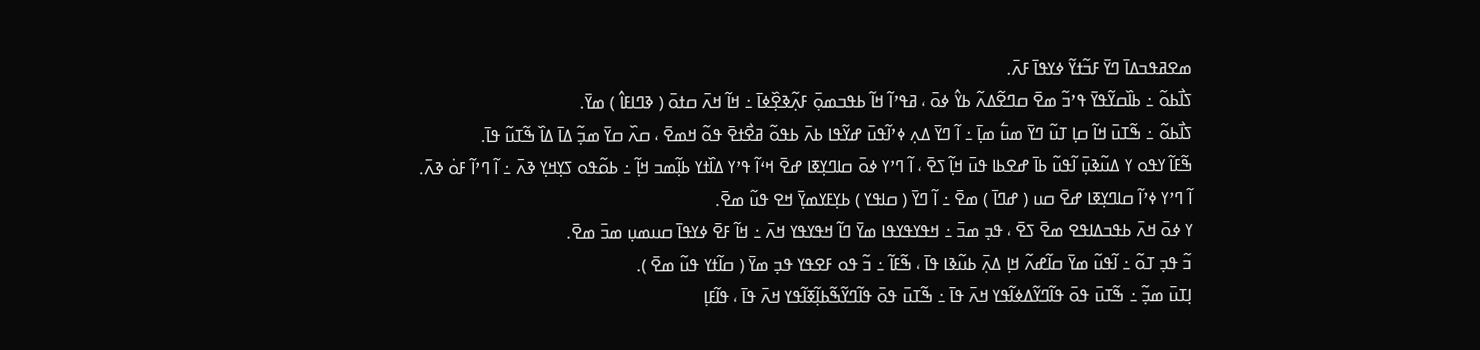ߘߐߥߟߏߡߊ߫ ߣߌ߫ ߓߏ߬ߙߌ߬ ߦߌߟߊ߫ ߓߍ߫.
ߖߊ߯ߕߋ߬ ߸ ߕߊ߰ߛߌ߬ߟߌ߫ ߟߴߏ߬ ߘߐ߫ ߛߣߐ߬ߡߍ߬ ߕߌ߮ ߦߋ߫ ، ߥߟߴߊ߬ ߞߊ߬ ߕߟߏߘߋ߲߫ ߓߍ߲߬ߢߐ߲߰ߦߊ߫ ߸ ߞߊ߬ ߞߍ߫ ߛߙߋ߫ ( ߢߣߊߓߊ߮ ) ߘߌ߫.
ߖߊ߯ߕߋ߬ ߸ ߒ߬ߠߎ߫ ߞߊ߬ ߛߊ߲ ߠߎ߬ ߣߌ߫ ߘߎ߱ ߘߊ߲߫ ߸ ߊ߬ ߣߌ߫ ߡߍ߲ ߦߴߊ߬ߟߎ߫ ߝߌ߬ߟߊ ߕߍ߫ ߕߟߋ߬ ߥߐ߯ߙߐ߫ ߟߋ߬ ߞߘߐ߫ ، ߛߍ߰ ߛߌ߫ ߘߏ߲߬ ߡߊ߫ ߡߊ߰ ߒ߬ߠߎ߬ ߟߊ߫.
ߒ߬ߓߊ߬ ߌߟߋ ߌ ߡߎ߬ߢߎ߲߫ ߊ߬ߟߎ߬ ߕߊ߫ ߝߐߕߊ ߟߎ߫ ߞߊ߲߬ ߖߐ߫ ، ߊ߬ ߣߴߌ ߦߋ߫ ߛߊߣߌ߲ߧߊ ߝߐ߫ ߞߵߊ߬ ߟߴߌ ߡߊ߰ߙߌ ߕߊ߲߬ߘߏ ߞߊ߲߬ ߸ ߕߋ߬ߟߋ ߖߌ߲ߞߌ߲ ߢߍ߫ ߸ ߊ߬ ߣߴߊ߬ ߓߋ߭ ߢߍ߫.
ߊ߬ ߣߴߌ ߦߴߊ߬ ߛߊߣߌ߲ߧߊ ߝߐ߫ ߛߎ ( ߝߣߊ߫ ) ߘߐ߫ ߸ ߊ߬ ߣߌ߫ ( ߛߊߟߌ ) ߕߌ߲ߓߌߘߌ߲߫ ߞߐ ߟߎ߬ ߘߐ߫.
ߌ ߦߋ߫ ߞߍ߫ ߕߟߏߡߊߟߐ ߘߐ߫ ߖߐ߫ ، ߟߏ߲ ߘߏ߫ ߸ ߞߟߌߟߌߟߊ ߘߌ߫ ߣߊ߬ ߞߟߌߟߌ ߞߍ߫ ߸ ߞߊ߬ ߓߐ߫ ߦߌߟߊ߫ ߛߎߘߎ߲ ߘߏ߫ ߘߐ߫.
ߏ߬ ߟߏ߲ ߠߋ߬ ߸ ߊ߬ߟߎ߬ ߘߌ߫ ߛߊ߬ߝߍ߬ ߞߊ߲ ߡߍ߲߫ ߕߎ߬ߢߊ ߟߊ߫ ، ߒ߬ߓߊ߬ ߸ ߏ߬ ߟߋ ߓߐߟߌ ߟߏ߲ ߘߌ߫ ( ߛߊ߬ߙߌ ߟߎ߬ ߘߐ߫ ).
ߊ߲ߠߎ߫ ߘߏ߲߬ ߸ ߒ߬ߠߎ߫ ߟߋ߫ ߟߊ߬ߣߌ߬ߡߦߊ߬ߟߌ ߞߍ߫ ߟߊ߫ ߸ ߒ߬ߠߎ߫ ߟߋ߫ ߟߊ߬ߣߌ߬ߒ߬ߕߊ߲߬ߧߊ߬ߟߌ ߞߍ߫ ߟߊ߫ ، ߟߊ߬ߓߊ߲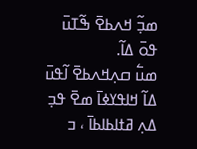ߘߏ߲߬ ߞߍߕߐ߫ ߒ߬ߠߎ߫ ߟߋ߫ ߡߊ߬.
ߘߎ߱ ߛߍ߲ߞߍߕߐ߫ ߊ߬ߟߎ߫ ߡߊ߬ ߞߊߟߌߦߊ߫ ߘߐ߫ ߟߏ߲ ߡߍ߲ ߥߙߊߕߊߕߊ߫ ، ߏ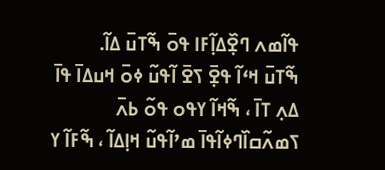ߟߊ߬ߘߍ ߣߐ߲߰ߡߊ߲߬ߓߊ ߟߋ߫ ߒ߬ߠߎ߫ ߡߊ߬.
ߒ߬ߠߎ߫ ߞߵߊ߬ ߟߐ߲߫ ߖߐ߫ ߊ߬ߟߎ߬ ߦߋ߫ ߞߎߡߊ߫ ߟߊ߫ ߡߍ߲ ߠߊ߫ ، ߒ߬ߞߊ߬ ߌߟߋ ߟߋ߬ ߕߍ߫ ߖߘߍ߬ߛߊ߰ߣߦߊ߬ߟߊ߫ ߘߴߊ߬ߟߎ߬ ߞߊ߲ߡߊ߬ ، ߒ߬ߓߊ߬ ߌ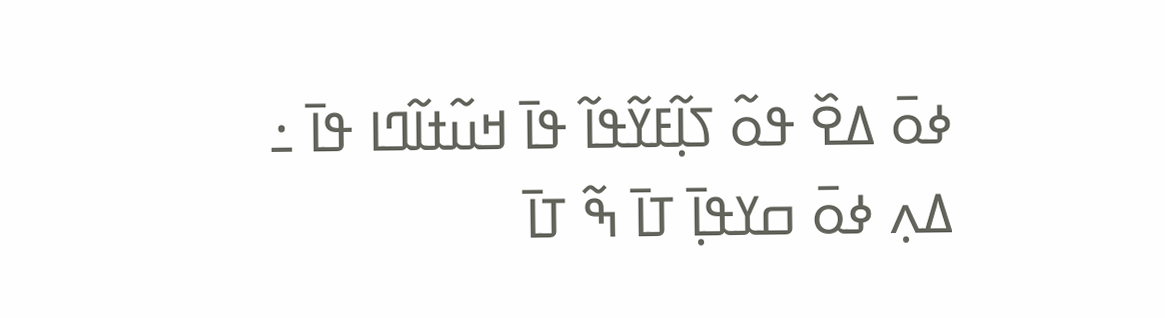ߦߋ߫ ߡߐ߰ ߟߋ߬ ߖߊ߲߬ߓߌ߬ߟߊ߬ ߟߊ߫ ߞߎ߬ߙߊ߬ߣߊ ߟߊ߫ ߸ ߡߍ߲ ߦߋ߫ ߛߌߟߊ߲߫ ߠߊ߫ ߒ߬ ߠߊ߫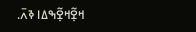ߞߐ߲߬ߞߐ߲߬ߒߡߊ ߢߍ߫.